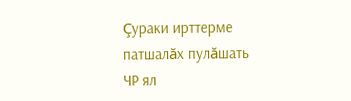Çураки ирттерме патшалăх пулăшать
ЧР ял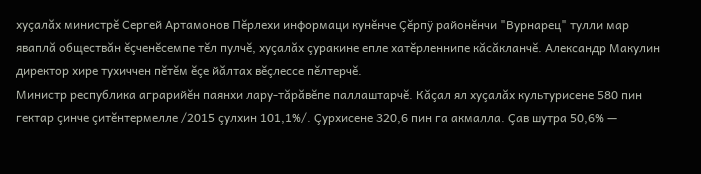хуçалăх министрĕ Сергей Артамонов Пĕрлехи информаци кунĕнче Çĕрпÿ районĕнчи "Вурнарец" тулли мар яваплă обществăн ĕçченĕсемпе тĕл пулчĕ, хуçалăх çуракине епле хатĕрленнипе кăсăкланчĕ. Александр Макулин директор хире тухиччен пĕтĕм ĕçе йăлтах вĕçлессе пĕлтерчĕ.
Министр республика аграрийĕн паянхи лару-тăрăвĕпе паллаштарчĕ. Кăçал ял хуçалăх культурисене 580 пин гектар çинче çитĕнтермелле /2015 çулхин 101,1%/. Çурхисене 320,6 пин га акмалла. Çав шутра 50,6% —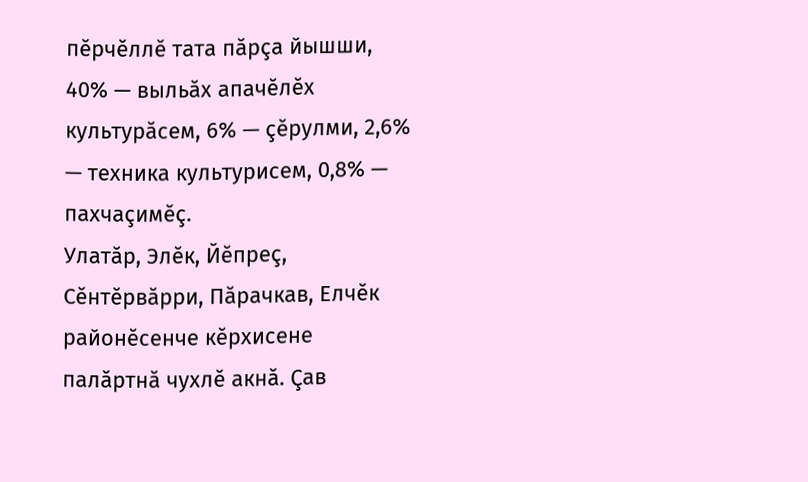пĕрчĕллĕ тата пăрçа йышши, 40% — выльăх апачĕлĕх культурăсем, 6% — çĕрулми, 2,6% — техника культурисем, 0,8% — пахчаçимĕç.
Улатăр, Элĕк, Йĕпреç, Сĕнтĕрвăрри, Пăрачкав, Елчĕк районĕсенче кĕрхисене палăртнă чухлĕ акнă. Çав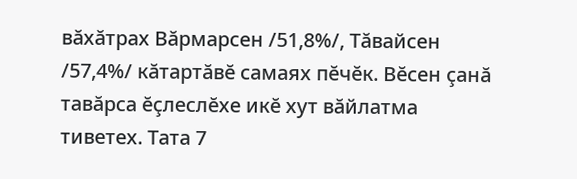вăхăтрах Вăрмарсен /51,8%/, Тăвайсен /57,4%/ кăтартăвĕ самаях пĕчĕк. Вĕсен çанă тавăрса ĕçлеслĕхе икĕ хут вăйлатма тиветех. Тата 7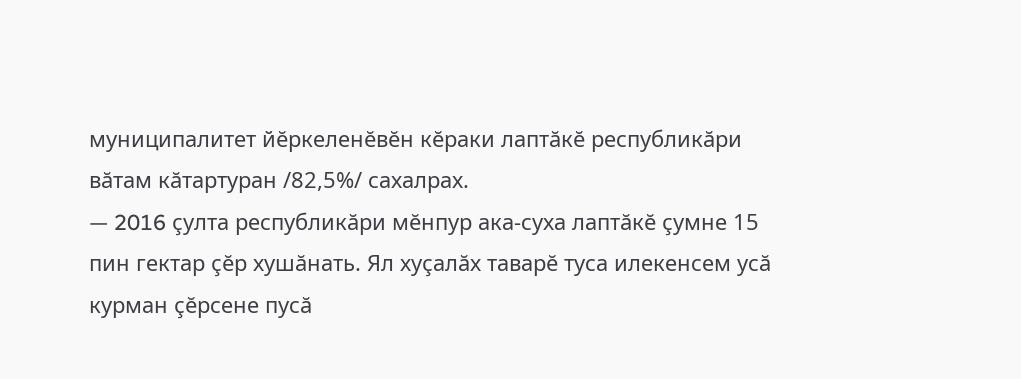муниципалитет йĕркеленĕвĕн кĕраки лаптăкĕ республикăри вăтам кăтартуран /82,5%/ сахалрах.
— 2016 çулта республикăри мĕнпур ака-суха лаптăкĕ çумне 15 пин гектар çĕр хушăнать. Ял хуçалăх таварĕ туса илекенсем усă курман çĕрсене пусă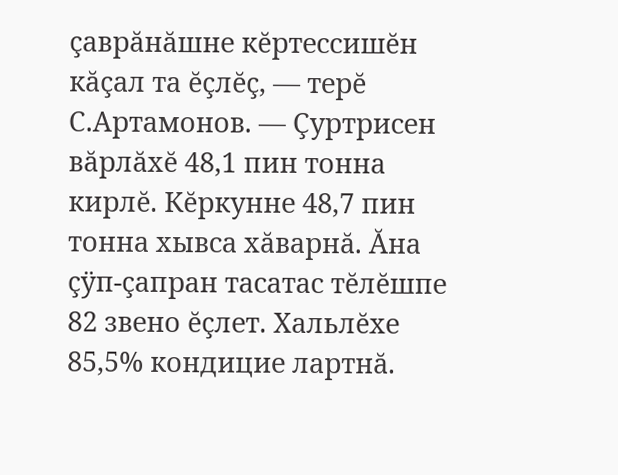çаврăнăшне кĕртессишĕн кăçал та ĕçлĕç, — терĕ С.Артамонов. — Çуртрисен вăрлăхĕ 48,1 пин тонна кирлĕ. Кĕркунне 48,7 пин тонна хывса хăварнă. Ăна çÿп-çапран тасатас тĕлĕшпе 82 звено ĕçлет. Хальлĕхе 85,5% кондицие лартнă.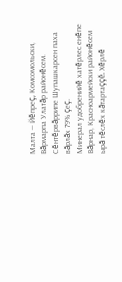Малта — Йĕпреç, Комсомольски, Вăрмарпа Улатăр районĕсем. Сĕнтĕрвăррипе Шупашкарсен паха вăрлăх 79% çеç.
Минерал удобренийĕ хатĕрлес енĕпе Вăрнар, Красноармейски районĕсем ырă тĕслĕх кăтартаççĕ. Хĕрлĕ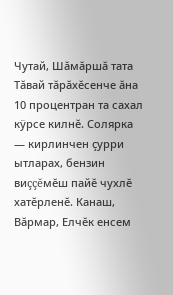Чутай, Шăмăршă тата Тăвай тăрăхĕсенче ăна 10 процентран та сахал кÿрсе килнĕ. Солярка — кирлинчен çурри ытларах, бензин виççĕмĕш пайĕ чухлĕ хатĕрленĕ. Канаш, Вăрмар, Елчĕк енсем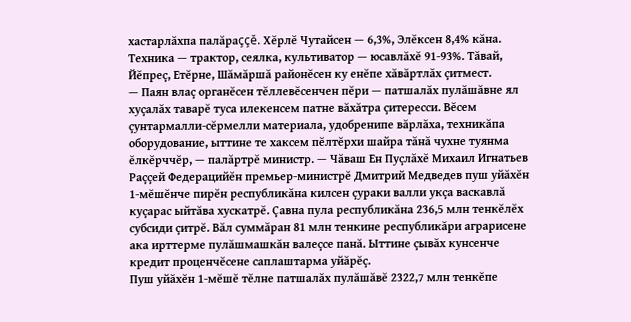хастарлăхпа палăраççĕ. Хĕрлĕ Чутайсен — 6,3%, Элĕксен 8,4% кăна.
Техника — трактор, сеялка, культиватор — юсавлăхĕ 91-93%. Тăвай, Йĕпреç, Етĕрне, Шăмăршă районĕсен ку енĕпе хăвăртлăх çитмест.
— Паян влаç органĕсен тĕллевĕсенчен пĕри — патшалăх пулăшăвне ял хуçалăх таварĕ туса илекенсем патне вăхăтра çитересси. Вĕсем çунтармалли-сĕрмелли материала, удобренипе вăрлăха, техникăпа оборудование, ыттине те хаксем пĕлтĕрхи шайра тăнă чухне туянма ĕлкĕрччĕр, — палăртрĕ министр. — Чăваш Ен Пуçлăхĕ Михаил Игнатьев Раççей Федерацийĕн премьер-министрĕ Дмитрий Медведев пуш уйăхĕн 1-мĕшĕнче пирĕн республикăна килсен çураки валли укçа васкавлă куçарас ыйтăва хускатрĕ. Çавна пула республикăна 236,5 млн тенкĕлĕх субсиди çитрĕ. Вăл суммăран 81 млн тенкине республикăри аграрисене ака ирттерме пулăшмашкăн валеçсе панă. Ыттине çывăх кунсенче кредит проценчĕсене саплаштарма уйăрĕç.
Пуш уйăхĕн 1-мĕшĕ тĕлне патшалăх пулăшăвĕ 2322,7 млн тенкĕпе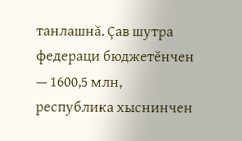танлашнă. Çав шутра федераци бюджетĕнчен — 1600,5 млн, республика хыснинчен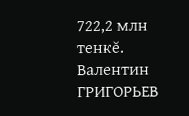722,2 млн тенкĕ.
Валентин ГРИГОРЬЕВ